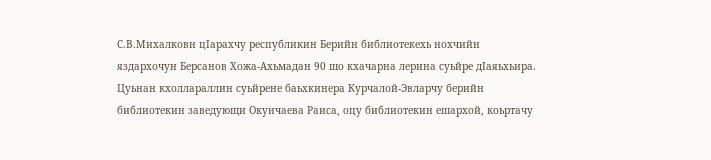С.В.Михалковн цIарахчу республикин Берийн библиотекехь нохчийн яздархочун Берсанов Хожа-Ахьмадан 90 шо кхачарна лерина суьйре дIаяьхьира.
Цуьнан кхоллараллин суьйрене баьхкинера Курчалой-Эвларчу берийн библиотекин заведующи Окунчаева Раиса, оцу библиотекин ешархой, коьртачу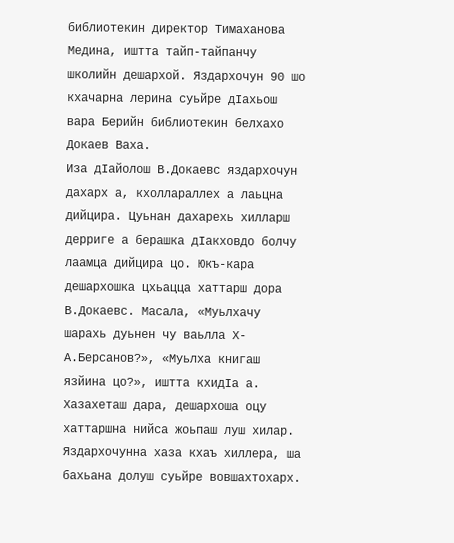библиотекин директор Тимаханова Медина, иштта тайп-тайпанчу школийн дешархой. Яздархочун 90 шо кхачарна лерина суьйре дIахьош вара Берийн библиотекин белхахо Докаев Ваха.
Иза дIайолош В.Докаевс яздархочун дахарх а, кхоллараллех а лаьцна дийцира. Цуьнан дахарехь хилларш дерриге а берашка дIакховдо болчу лаамца дийцира цо. Юкъ-кара дешархошка цхьацца хаттарш дора В.Докаевс. Масала, «Муьлхачу шарахь дуьнен чу ваьлла Х-А.Берсанов?», «Муьлха книгаш язйина цо?», иштта кхидIа а. Хазахеташ дара, дешархоша оцу хаттаршна нийса жоьпаш луш хилар.
Яздархочунна хаза кхаъ хиллера, ша бахьана долуш суьйре вовшахтохарх.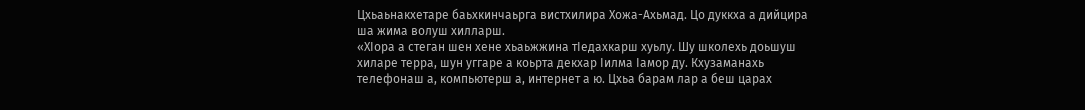Цхьаьнакхетаре баьхкинчаьрга вистхилира Хожа-Ахьмад. Цо дуккха а дийцира ша жима волуш хилларш.
«ХIора а стеган шен хене хьаьжжина тIедахкарш хуьлу. Шу школехь доьшуш хиларе терра, шун уггаре а коьрта декхар Iилма Iамор ду. Кхузаманахь телефонаш а, компьютерш а, интернет а ю. Цхьа барам лар а беш царах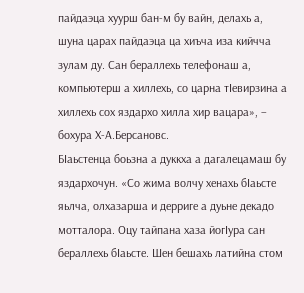пайдаэца хуурш бан-м бу вайн, делахь а, шуна царах пайдаэца ца хиъча иза кийчча зулам ду. Сан бераллехь телефонаш а, компьютерш а хиллехь, со царна тIевирзина а хиллехь сох яздархо хилла хир вацара», – бохура Х-А.Берсановс.
БIаьстенца боьзна а дуккха а дагалецамаш бу яздархочун. «Со жима волчу хенахь бIаьсте яьлча, олхазарша и дерриге а дуьне декадо мотталора. Оцу тайпана хаза йогIура сан бераллехь бIаьсте. Шен бешахь латийна стом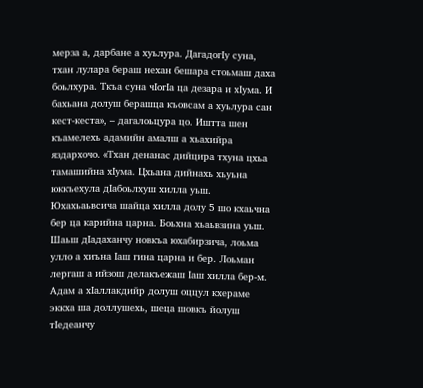мерза а, дарбане а хуьлура. ДагадогIу суна, тхан лулара бераш нехан бешара стоьмаш даха боьлхура. Ткъа суна чIогIа ца дезара и хIума. И бахьана долуш берашца къовсам а хуьлура сан кест-кеста», – дагалоьцура цо. Иштта шен къамелехь адамийн амалш а хьахийра яздархочо. «Тхан денанас дийцира тхуна цхьа тамашийна хIума. Цхьана дийнахь хьуьна юккъехула дIабоьлхуш хилла уьш. Юхахьаьвсича шайца хилла долу 5 шо кхаьчна бер ца карийна царна. Боьхна хьаьвзина уьш. Шаьш дIадаханчу новкъа юхабирзича, лоьма улло а хиъна Iаш гина царна и бер. Лоьман лергаш а ийзош делакъежаш Iаш хилла бер-м. Адам а хIаллакдийр долуш оццул кхераме эккха ша доллушехь, шеца шовкъ йолуш тIедеанчу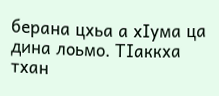берана цхьа а хIума ца дина лоьмо. ТIаккха тхан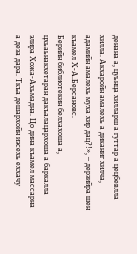денана а, цуьнца хилларш а гуттар а цецбевлла хилла. Акхаройн амалехь а диканиг хилча, адамийн амалехь муха хир дац?!», – дерзийра шен къамел Х-А.Берсановс.
Берийн библиотекин белхахоша а, цхьаьнакхетаран дакъалацархоша а баркалла элира Хожа-Ахьмадна. Цо дина къамел массарна а деза дара. Ткъа дешархойн иэсехь еххачу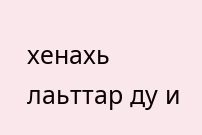хенахь лаьттар ду и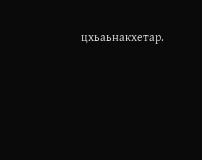цхьаьнакхетар.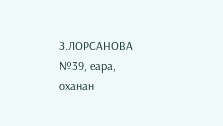З.ЛОРСАНОВА
№39, еара, оханан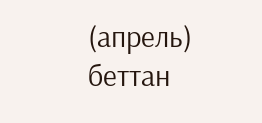(апрель) беттан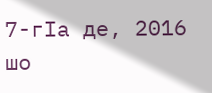7-гIа де, 2016 шо